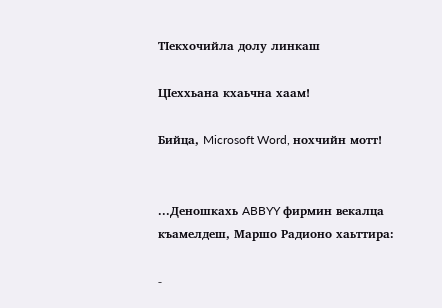ТIекхочийла долу линкаш

ЦIеххьана кхаьчна хаам!

Бийца, Microsoft Word, нохчийн мотт!


...Деношкахь ABBYY фирмин векалца къамелдеш, Маршо Радионо хаьттира:

-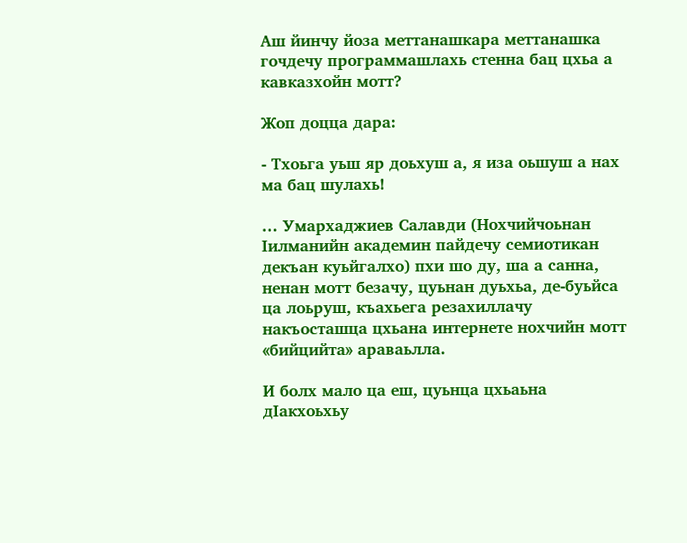Аш йинчу йоза меттанашкара меттанашка гочдечу программашлахь стенна бац цхьа а кавказхойн мотт?

Жоп доцца дара:

- Тхоьга уьш яр доьхуш а, я иза оьшуш а нах ма бац шулахь!

… Умархаджиев Салавди (Нохчийчоьнан Iилманийн академин пайдечу семиотикан декъан куьйгалхо) пхи шо ду, ша а санна, ненан мотт безачу, цуьнан дуьхьа, де-буьйса ца лоьруш, къахьега резахиллачу накъосташца цхьана интернете нохчийн мотт «бийцийта» араваьлла.

И болх мало ца еш, цуьнца цхьаьна дIакхоьхьу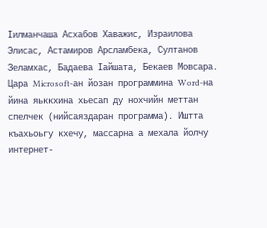Iилманчаша Асхабов Хаважис, Израилова Элисас, Астамиров Арсламбека, Султанов Зеламхас, Бадаева Iайшата, Бекаев Мовсара. Цара Microsoft-ан йозан программина Word-на йина яьккхина хьесап ду нохчийн меттан спелчек (нийсаяздаран программа). Иштта къахьоьгу кхечу, массарна а мехала йолчу интернет-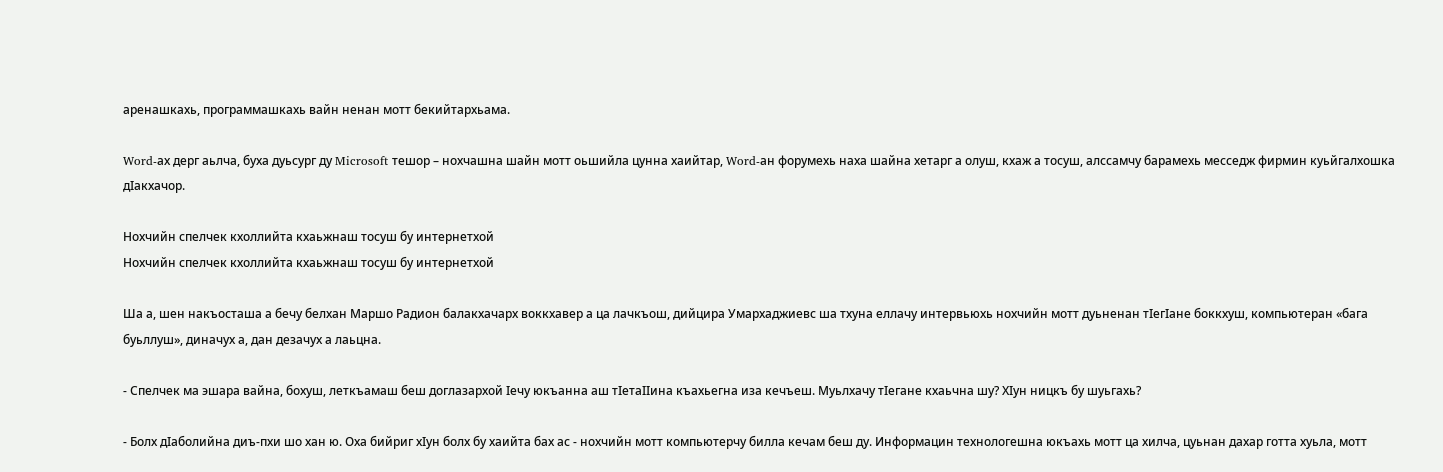аренашкахь, программашкахь вайн ненан мотт бекийтархьама.

Word-ах дерг аьлча, буха дуьсург ду Microsoft тешор – нохчашна шайн мотт оьшийла цунна хаийтар, Word-ан форумехь наха шайна хетарг а олуш, кхаж а тосуш, алссамчу барамехь месседж фирмин куьйгалхошка дIакхачор.

Нохчийн спелчек кхоллийта кхаьжнаш тосуш бу интернетхой
Нохчийн спелчек кхоллийта кхаьжнаш тосуш бу интернетхой

Ша а, шен накъосташа а бечу белхан Маршо Радион балакхачарх воккхавер а ца лачкъош, дийцира Умархаджиевс ша тхуна еллачу интервьюхь нохчийн мотт дуьненан тIегIане боккхуш, компьютеран «бага буьллуш», диначух а, дан дезачух а лаьцна.

- Спелчек ма эшара вайна, бохуш, леткъамаш беш доглазархой Iечу юкъанна аш тIетаIIина къахьегна иза кечъеш. Муьлхачу тIегане кхаьчна шу? ХIун ницкъ бу шуьгахь?

- Болх дIаболийна диъ-пхи шо хан ю. Оха бийриг хIун болх бу хаийта бах ас - нохчийн мотт компьютерчу билла кечам беш ду. Информацин технологешна юкъахь мотт ца хилча, цуьнан дахар готта хуьла, мотт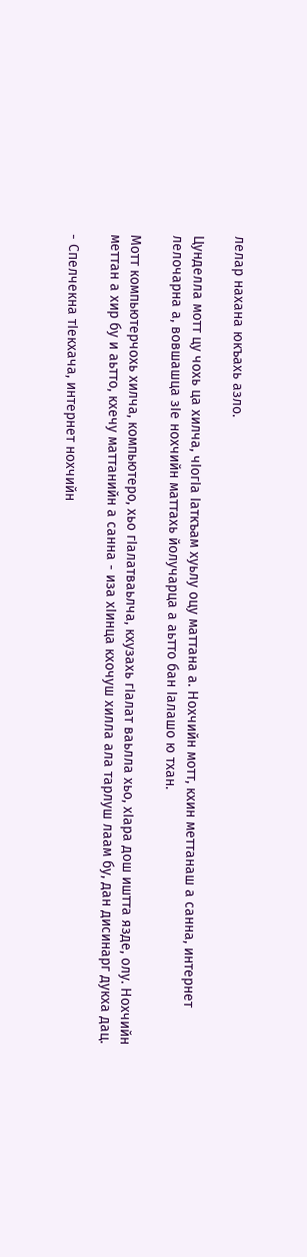лелар нахана юкъахь азло.

Цунделла мотт цу чохь ца хилча, чIогIа Iаткъам хуьлу оцу маттана а. Нохчийн мотт, кхин меттанаш а санна, интернет лелочарна а, вовшашца зIе нохчийн маттахь йолучарца а аьтто бан Iалашо ю тхан.

Мотт компьютерчохь хилча, компьютеро, хьо гIалатваьлча, кхузахь гIалат ваьлла хьо, хIара дош иштта язде, олу. Нохчийн меттан а хир бу и аьтто, кхечу маттанийн а санна - иза хIинца кхочуш хилла ала тарлуш лаам бу, дан дисинарг дукха дац.

- Спелчекна тIекхача, интернет нохчийн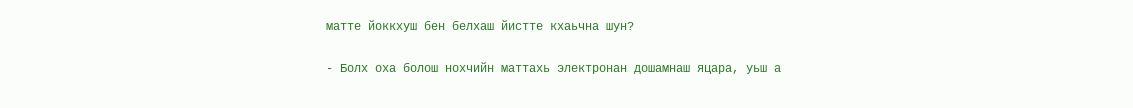матте йоккхуш бен белхаш йистте кхаьчна шун?

- Болх оха болош нохчийн маттахь электронан дошамнаш яцара, уьш а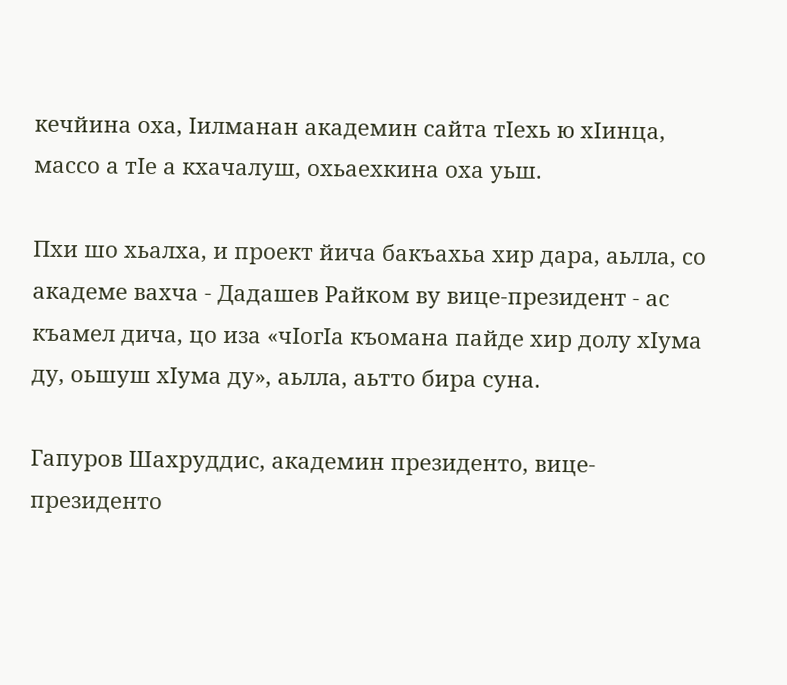кечйина оха, Iилманан академин сайта тIехь ю хIинца, массо а тIе а кхачалуш, охьаехкина оха уьш.

Пхи шо хьалха, и проект йича бакъахьа хир дара, аьлла, со академе вахча - Дадашев Райком ву вице-президент - ас къамел дича, цо иза «чIогIа къомана пайде хир долу хIума ду, оьшуш хIума ду», аьлла, аьтто бира суна.

Гапуров Шахруддис, академин президенто, вице-президенто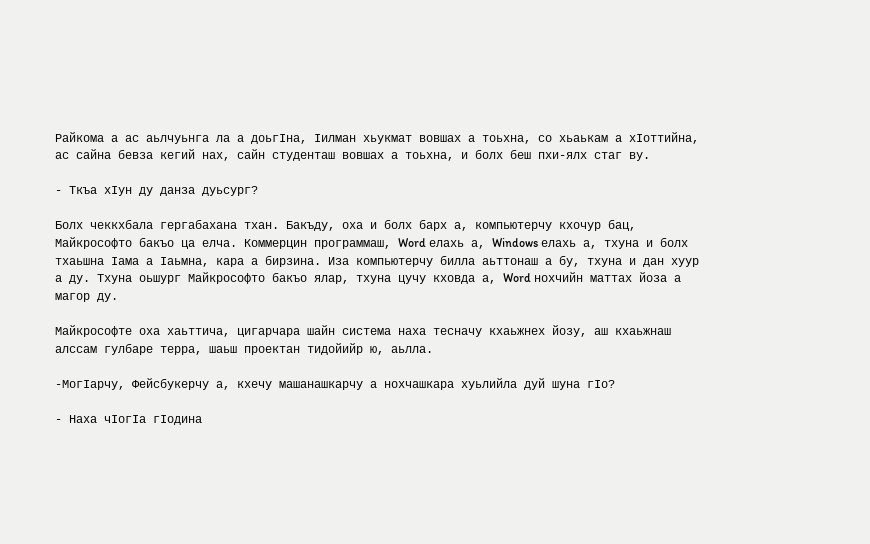Райкома а ас аьлчуьнга ла а доьгIна, Iилман хьукмат вовшах а тоьхна, со хьаькам а хIоттийна, ас сайна бевза кегий нах, сайн студенташ вовшах а тоьхна, и болх беш пхи-ялх стаг ву.

- Ткъа хIун ду данза дуьсург?

Болх чеккхбала гергабахана тхан. Бакъду, оха и болх барх а, компьютерчу кхочур бац, Майкрософто бакъо ца елча. Коммерцин программаш, Word елахь а, Windows елахь а, тхуна и болх тхаьшна Iама а Iаьмна, кара а бирзина. Иза компьютерчу билла аьттонаш а бу, тхуна и дан хуур а ду. Тхуна оьшург Майкрософто бакъо ялар, тхуна цучу кховда а, Word нохчийн маттах йоза а магор ду.

Майкрософте оха хаьттича, цигарчара шайн система наха тесначу кхаьжнех йозу, аш кхаьжнаш алссам гулбаре терра, шаьш проектан тидойийр ю, аьлла.

-МогIарчу, Фейсбукерчу а, кхечу машанашкарчу а нохчашкара хуьлийла дуй шуна гIо?

- Наха чIогIа гIодина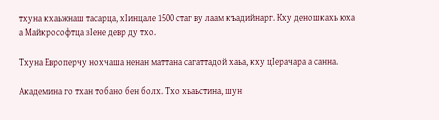тхуна кхаьжнаш тасарца, хIинцале 1500 стаг ву лаам къадийнарг. Кху деношкахь юха а Майкрософтца зIене девр ду тхо.

Тхуна Европерчу нохчаша ненан маттана сагаттадой хаьа, кху цIерачара а санна.

Академина го тхан тобано бен болх. Тхо хьаьстина, шун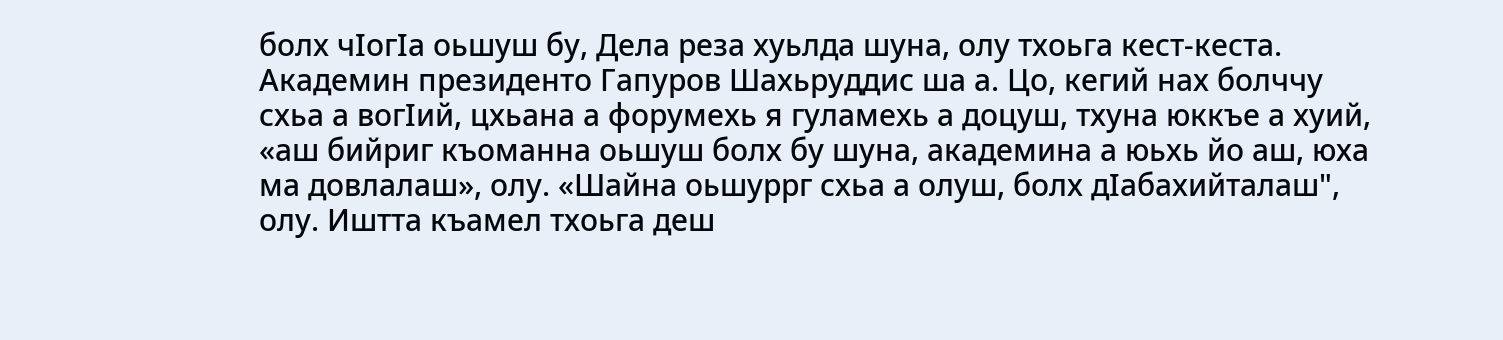болх чIогIа оьшуш бу, Дела реза хуьлда шуна, олу тхоьга кест-кеста. Академин президенто Гапуров Шахьруддис ша а. Цо, кегий нах болччу схьа а вогIий, цхьана а форумехь я гуламехь а доцуш, тхуна юккъе а хуий, «аш бийриг къоманна оьшуш болх бу шуна, академина а юьхь йо аш, юха ма довлалаш», олу. «Шайна оьшуррг схьа а олуш, болх дIабахийталаш", олу. Иштта къамел тхоьга деш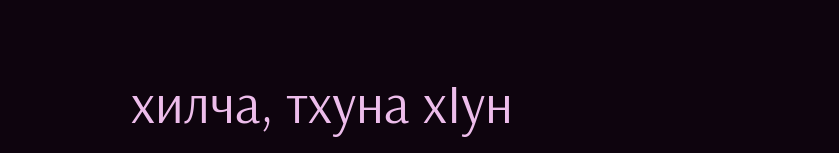хилча, тхуна хIун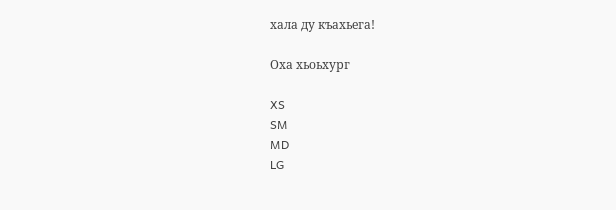хала ду къахьега!

Оха хьоьхург

XS
SM
MD
LG